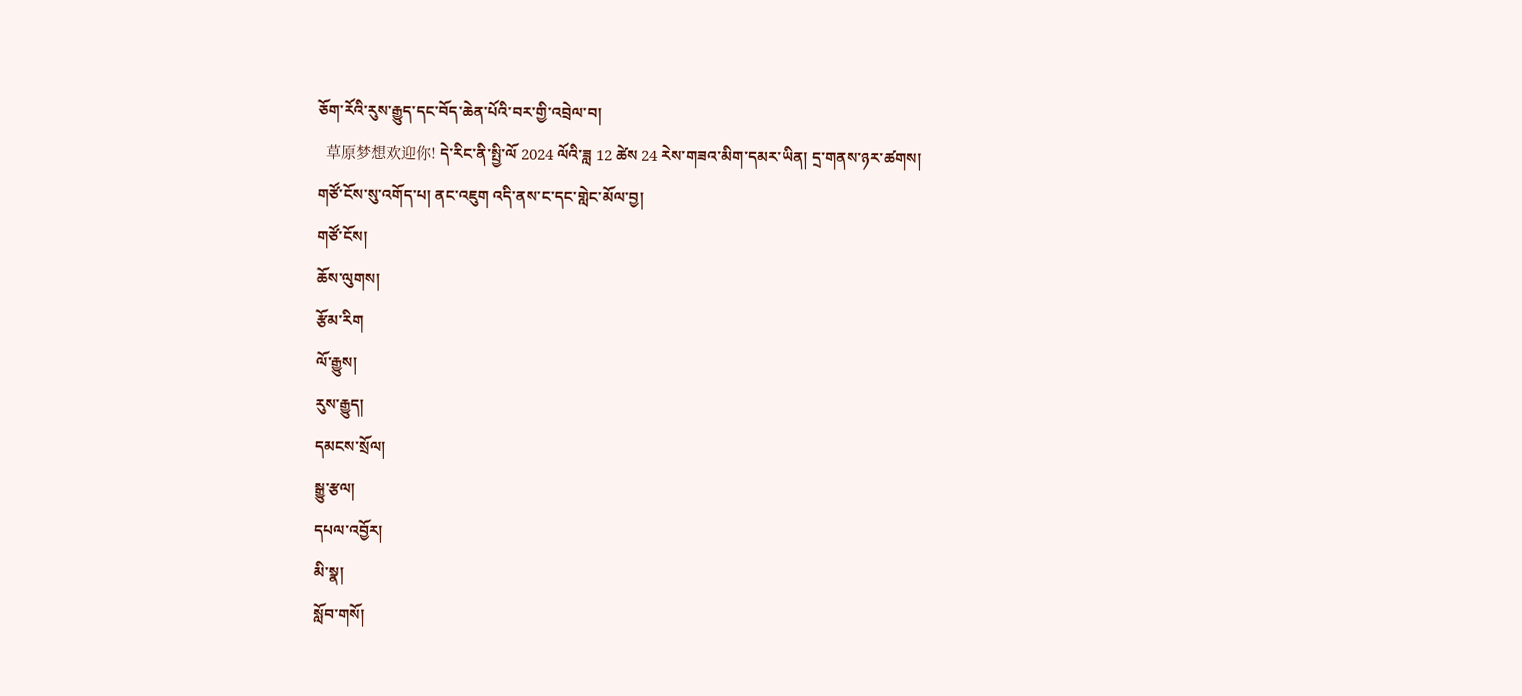ཅོག་རོའི་རུས་རྒྱུད་དང་བོད་ཆེན་པོའི་བར་གྱི་འབྲེལ་བ།
  草原梦想欢迎你! དེ་རིང་ནི་སྤྱི་ལོ 2024 ལོའི་ཟླ 12 ཚེས 24 རེས་གཟའ་མིག་དམར་ཡིན། དྲ་གནས་ཉར་ཚགས།  གཙོ་ངོས་སུ་འགོད་པ། ནང་འཇུག འདི་ནས་ང་དང་གླེང་མོལ་བྱ།
གཙོ་ངོས།
ཆོས་ལུགས།
རྩོམ་རིག
ལོ་རྒྱུས།
རུས་རྒྱུད།
དམངས་སྲོལ།
སྒྱུ་རྩལ།
དཔལ་འབྱོར།
མི་སྣ།
སློབ་གསོ།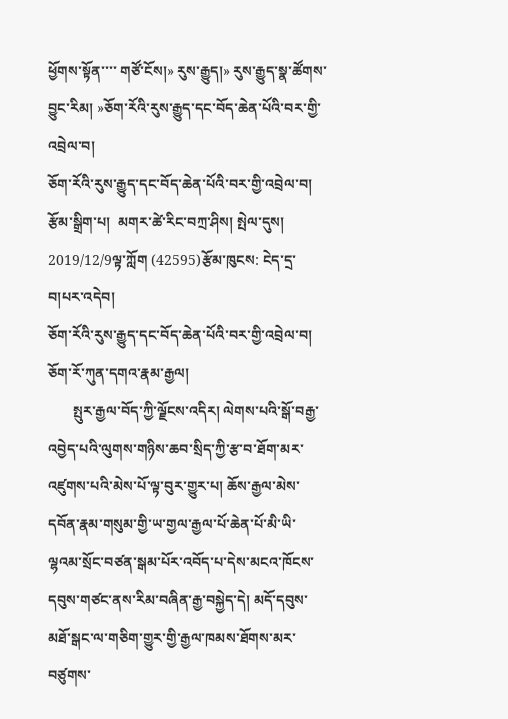ཕྱོགས་སྟོན་་་་ གཙོ་ངོས།» རུས་རྒྱུད།» རུས་རྒྱུད་སྣ་ཚོགས་བྱུང་རིམ། »ཅོག་རོའི་རུས་རྒྱུད་དང་བོད་ཆེན་པོའི་བར་གྱི་འབྲེལ་བ།
ཅོག་རོའི་རུས་རྒྱུད་དང་བོད་ཆེན་པོའི་བར་གྱི་འབྲེལ་བ།
རྩོམ་སྒྲིག་པ།  མགར་ཚེ་རིང་བཀྲ་ཤིས། སྤེལ་དུས། 2019/12/9ལྟ་ཀློག (42595)རྩོམ་ཁུངས: ངེད་དྲ་བ།པར་འདེབ།
ཅོག་རོའི་རུས་རྒྱུད་དང་བོད་ཆེན་པོའི་བར་གྱི་འབྲེལ་བ།
ཅོག་རོ་ཀུན་དགའ་རྣམ་རྒྱལ།
       སྤུར་རྒྱལ་བོད་ཀྱི་ལྗོངས་འདིར། ལེགས་པའི་སྒོ་བརྒྱ་འབྱེད་པའི་ལུགས་གཉིས་ཆབ་སྲིད་ཀྱི་རྩ་བ་ཐོག་མར་འཛུགས་པའི་མེས་པོ་ལྟ་བུར་གྱུར་པ། ཆོས་རྒྱལ་མེས་དབོན་རྣམ་གསུམ་གྱི་ཡ་གྱལ་རྒྱལ་པོ་ཆེན་པོ་མི་ཡི་ལྷའམ་སྲོང་བཙན་སྒམ་པོར་འབོད་པ་དེས་མངའ་ཁོངས་དབུས་གཙང་ནས་རིམ་བཞིན་རྒྱ་བསྐྱེད་དེ། མདོ་དབུས་མཐོ་སྒང་ལ་གཅིག་གྱུར་གྱི་རྒྱལ་ཁམས་ཐོགས་མར་བཙུགས་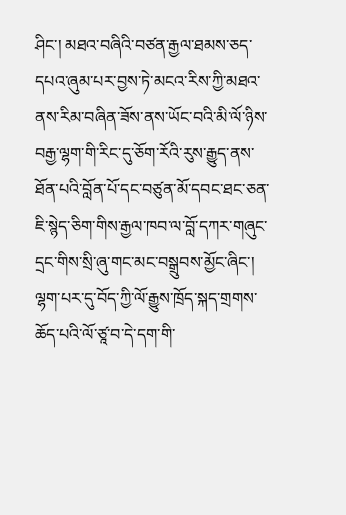ཤིང་། མཐའ་བཞིའི་བཙན་རྒྱལ་ཐམས་ཅད་དཔའ་ཞུམ་པར་བྱས་ཏེ་མངའ་རིས་ཀྱི་མཐའ་ནས་རིམ་བཞིན་ཟོས་ནས་ཡོང་བའི་མི་ལོ་ཉིས་བརྒྱ་ལྷག་གི་རིང་དུ་ཅོག་རོའི་རུས་རྒྱུད་ནས་ཐོན་པའི་བློན་པོ་དང་བཙུན་མོ་དབང་ཐང་ཅན་ཇི་སྙེད་ཅིག་གིས་རྒྱལ་ཁབ་ལ་བློ་དཀར་གཞུང་དྲང་གིས་སྲི་ཞུ་གང་མང་བསྒྲུབས་མྱོང་ཞིང་། ལྷག་པར་དུ་བོད་ཀྱི་ལོ་རྒྱུས་ཁྲོད་སྐད་གྲགས་ཆོད་པའི་ལོ་ཙཱ་བ་དེ་དག་གི་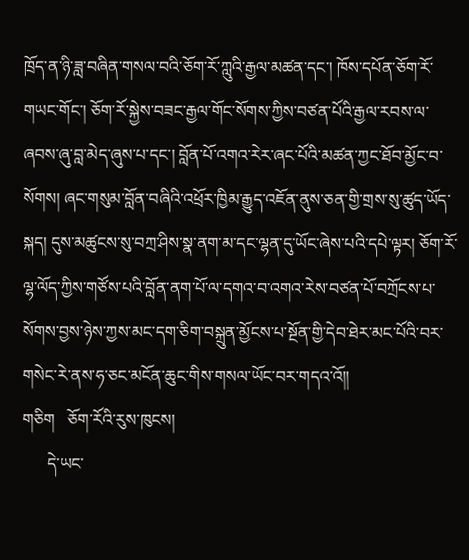ཁྲོད་ན་ཉི་ཟླ་བཞིན་གསལ་བའི་ཅོག་རོ་ཀླུའི་རྒྱལ་མཚན་དང་། ཁོས་དཔོན་ཅོག་རོ་གཡང་གོང་། ཅོག་རོ་སྐྱེས་བཟང་རྒྱལ་གོང་སོགས་ཀྱིས་བཙན་པོའི་རྒྱལ་རབས་ལ་ཞབས་ཞུ་བླ་མེད་ཞུས་པ་དང་། བློན་པོ་འགའ་རེར་ཞང་པོའི་མཚན་ཀྱང་ཐོབ་མྱོང་བ་སོགས། ཞང་གསུམ་བློན་བཞིའི་འཕྲོར་ཁྱིམ་རྒྱུད་འཇོན་ནུས་ཅན་གྱི་གྲས་སུ་ཚུད་ཡོད་སྐད། དུས་མཚུངས་སུ་བཀྲ་ཤིས་སྣ་ནག་མ་དང་ལྷན་དུ་ཡོང་ཞེས་པའི་དཔེ་ལྟར། ཅོག་རོ་ལྷ་ལོད་ཀྱིས་གཙོས་པའི་བློན་ནག་པོ་ལ་དགའ་བ་འགའ་རེས་བཙན་པོ་བཀྲོངས་པ་སོགས་བྱས་ཉེས་ཀྱས་མང་དག་ཅིག་བསྐྲུན་མྱོངས་པ་སྔོན་གྱི་དེབ་ཐེར་མང་པོའི་བར་གསེང་རེ་ནས་ཧ་ཅང་མངོན་ཆུང་གིས་གསལ་ཡོང་བར་གདའ་འོ།།
གཅིག   ཅོག་རོའི་རུས་ཁུངས།
      དེ་ཡང་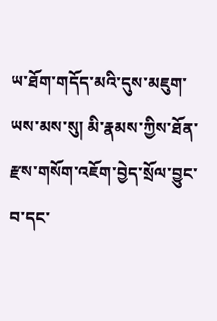ཡ་ཐོག་གདོད་མའི་དུས་མཇུག་ཡས་མས་སུ། མི་རྣམས་ཀྱིས་ཐོན་རྫས་གསོག་འཇོག་བྱེད་སྲོལ་བྱུང་བ་དང་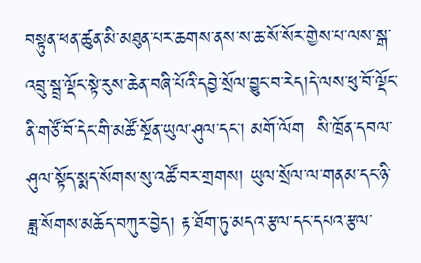བསྟུན་ཕན་ཚུན་མི་མཐུན་པར་ཆགས་ནས་ས་ཆ་སོ་སོར་གྱེས་པ་ལས་སྒ་འབྲུ་སྦྲ་ལྡོང་སྟེ་རུས་ཆེན་བཞི་པོའི་དབྱེ་སྲོལ་བྱུང་བ་རེད།དེ་ལས་ཕུ་བོ་ལྡོང་ནི་གཙོ་བོ་དེང་གི་མཚོ་སྔོན་ཡུལ་ཤུལ་དང་། མགོ་ལོག  སི་ཁྲོན་དབལ་ཤུལ་སྟོད་སྨད་སོགས་སུ་འཚོ་བར་གྲགས། ཡུལ་སྲོལ་ལ་གནམ་དང་ཉི་ཟླ་སོགས་མཆོད་བཀུར་བྱེད། རྟ་ཐོག་ཏུ་མདའ་རྩལ་དང་དཔའ་རྩལ་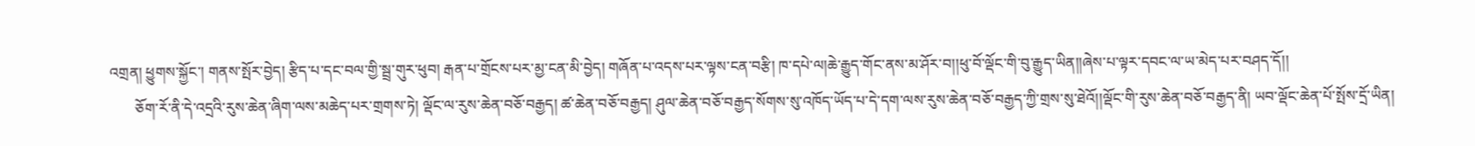འགྲན། ཕྱུགས་སྐྱོང་། གནས་སྤོར་བྱེད། རྩིད་པ་དང་བལ་གྱི་སྦྲ་གུར་ཕུབ། རྒན་པ་གྲོངས་པར་མྱ་ངན་མི་བྱེད། གཞོན་པ་འདས་པར་ལྟས་ངན་བརྩི། ཁ་དཔེ་ལ།ཆེ་རྒྱུད་གོང་ནས་མ་ཤོར་བ།།ཕུ་བོ་ལྡོང་གི་བུ་རྒྱུད་ཡིན།།ཞེས་པ་ལྟར་དབང་ལ་ཡ་མེད་པར་བཤད་དོ།།
       ཅོག་རོ་ནི་དེ་འདྲའི་རུས་ཆེན་ཞིག་ལས་མཆེད་པར་གྲགས་ཏེ། ལྡོང་ལ་རུས་ཆེན་བཅོ་བརྒྱད། ཚ་ཆེན་བཅོ་བརྒྱད། ཤུལ་ཆེན་བཅོ་བརྒྱད་སོགས་སུ་འཁོད་ཡོད་པ་དེ་དག་ལས་རུས་ཆེན་བཅོ་བརྒྱད་ཀྱི་གྲས་སུ་ཐེའོ།།ལྡོང་གི་རུས་ཆེན་བཅོ་བརྒྱད་ནི། ཡབ་ལྡོང་ཆེན་པོ་སྤོས་དྲོ་ཡིན།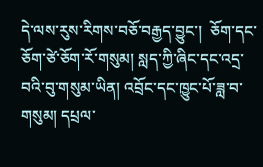དེ་ལས་རུས་རིགས་བཅོ་བརྒྱད་བྱུང་།  ཅོག་དང་ཅོག་ཙེ་ཅོག་རོ་གསུམ། སླད་ཀྱི་ཞིང་དང་འདྲ་བའི་བུ་གསུམ་ཡིན། འབྲོང་དང་ཁྱུང་པོ་ཟླ་བ་གསུམ། དཔྲལ་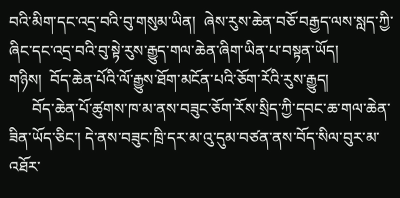བའི་མིག་དང་འདྲ་བའི་བུ་གསུམ་ཡིན།  ཞེས་རུས་ཆེན་བཅོ་བརྒྱད་ལས་སླད་ཀྱི་ཞིང་དང་འདྲ་བའི་བུ་སྟེ་རུས་རྒྱུད་གལ་ཆེན་ཞིག་ཡིན་པ་བསྟན་ཡོད།
གཉིས།  བོད་ཆེན་པོའི་ལོ་རྒྱུས་ཐོག་མངོན་པའི་ཅོག་རོའི་རུས་རྒྱུད།
      བོད་ཆེན་པོ་ཚུགས་ཁ་མ་ནས་བཟུང་ཅོག་རོས་སྲིད་ཀྱི་དབང་ཆ་གལ་ཆེན་ཟིན་ཡོད་ཅིང་། དེ་ནས་བཟུང་ཁྲི་དར་མ་འུ་དུམ་བཙན་ནས་བོད་སིལ་བུར་མ་འཐོར་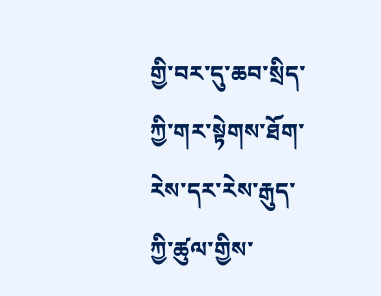གྱི་བར་དུ་ཆབ་སྲིད་ཀྱི་གར་སྟེགས་ཐོག་རེས་དར་རེས་རྒུད་ཀྱི་ཚུལ་གྱིས་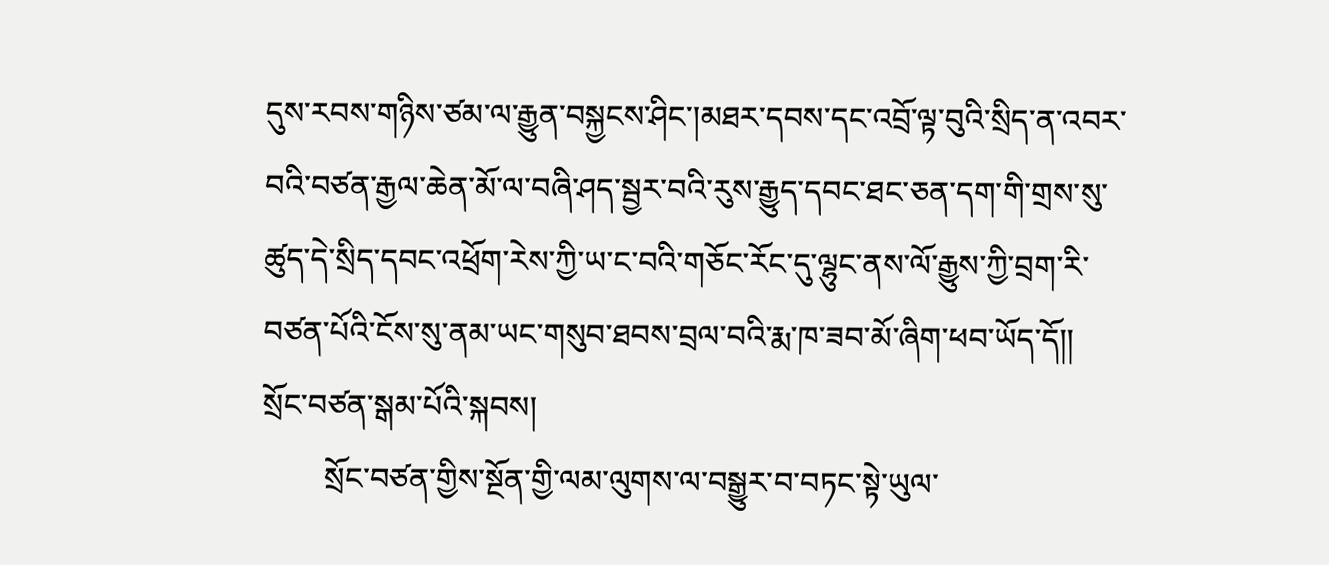དུས་རབས་གཉིས་ཙམ་ལ་རྒྱུན་བསྐྱངས་ཤིང་།མཐར་དབས་དང་འབྲོ་ལྟ་བུའི་སྲིད་ན་འབར་བའི་བཙན་རྒྱལ་ཆེན་མོ་ལ་བཞི་ཤད་སྦྱར་བའི་རུས་རྒྱུད་དབང་ཐང་ཅན་དག་གི་གྲས་སུ་ཚུད་དེ་སྲིད་དབང་འཕྲོག་རེས་ཀྱི་ཡ་ང་བའི་གཅོང་རོང་དུ་ལྷུང་ནས་ལོ་རྒྱུས་ཀྱི་བྲག་རི་བཙན་པོའི་ངོས་སུ་ནམ་ཡང་གསུབ་ཐབས་བྲལ་བའི་རྨ་ཁ་ཟབ་མོ་ཞིག་ཕབ་ཡོད་དོ།།
སྲོང་བཙན་སྒམ་པོའི་སྐབས།
        སྲོང་བཙན་གྱིས་སྔོན་གྱི་ལམ་ལུགས་ལ་བསྒྱུར་བ་བཏང་སྟེ་ཡུལ་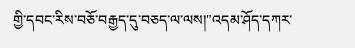གྱི་དབང་རིས་བཅོ་བརྒྱད་དུ་བཅད་ལ་ལས།"འདམ་ཤོད་དཀར་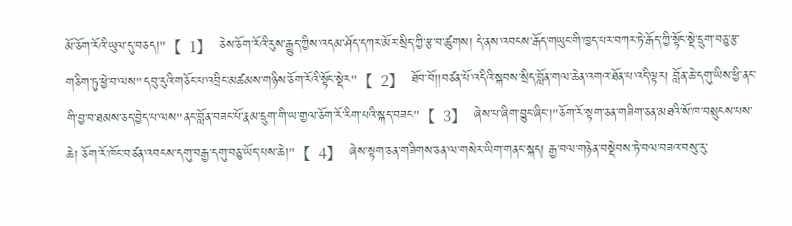མོ་ཅོག་རོའི་ཡུལ་དུ་བཅད།"【  1】  ཅེས་ཅོག་རོའི་རུས་རྒྱུད་ཀྱིས་འདམ་ཤོད་དཀར་མོར་སྲིད་ཀྱི་རྩ་བ་ཚུགས། དེ་ནས་འབངས་རྒོད་གཡུང་གི་ཁྱད་པར་བཀར་ཏེ་རྒོད་ཀྱི་སྟོང་སྡེ་དྲུག་བཅུ་རྩ་གཅིག་ཏུ་ཕྱེ་བ་ལས"དབུ་རུའི་གཅོང་པ་འབྲིང་མཚམས་གཉིས་ཅོག་རོའི་སྟོང་སྡེར"【  2】  ཐོབ་བོ།།བཙན་པོ་འདིའི་སྐབས་སྲིད་བློན་གལ་ཆེན་འགའ་ཐོན་པ་འདི་ལྟར། བློན་ཆེ་དགུ་ཡིས་ཕྱི་ནང་གི་བྱ་བ་ཐམས་ཅད་བྱེད་པ་ལས"ནང་བློན་བཟང་པོ་རྣམ་དྲུག་གི་ཡ་གྱལ་ཅོག་རོ་རིག་པའི་སྐད་བཟང"【  3】  ཞེས་པ་ཞིག་བྱུང་ཞིང་།"ཅོག་རོ་སྟག་ཅན་གཟིག་ཅན་མཐའི་སོ་ཁ་བསྲུངས་པས་ཆེ། ཅོག་རོ་ཁོང་བཙན་འབངས་དགུ་བརྒྱ་དགུ་བཅུ་ཡོད་པས་ཆེ།"【  4】  ཞེས་སྟག་ཅན་གཟིགས་ཅན་ལ་གསེར་ཡིག་གནང་སྐད། རྒྱ་བལ་གཉེན་བསྡེབས་ཏེ་བལ་བཟའ་བསུ་རུ་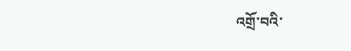འགྲོ་བའི་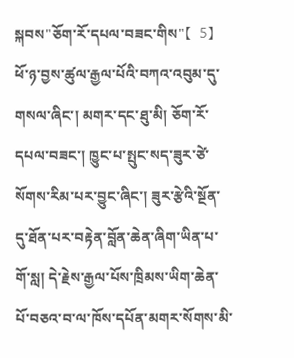སྐབས"ཅོག་རོ་དཔལ་བཟང་གིས"【  5】  ཕོ་ཉ་བྱས་ཚུལ་རྒྱལ་པོའི་བཀའ་འབུམ་དུ་གསལ་ཞིང་། མགར་དང་ཐུ་མི། ཅོག་རོ་དཔལ་བཟང་། ཁྱུང་པ་སྤུང་སད་ཟུར་ཙེ་སོགས་རིམ་པར་བྱུང་ཞིང་། ཟུར་རྩེའི་སྔོན་དུ་ཐོན་པར་བརྟེན་བློན་ཆེན་ཞིག་ཡིན་པ་གོ་སླ། དེ་རྗེས་རྒྱལ་པོས་ཁྲིམས་ཡིག་ཆེན་པོ་བཅའ་བ་ལ་ཁོས་དཔོན་མགར་སོགས་མི་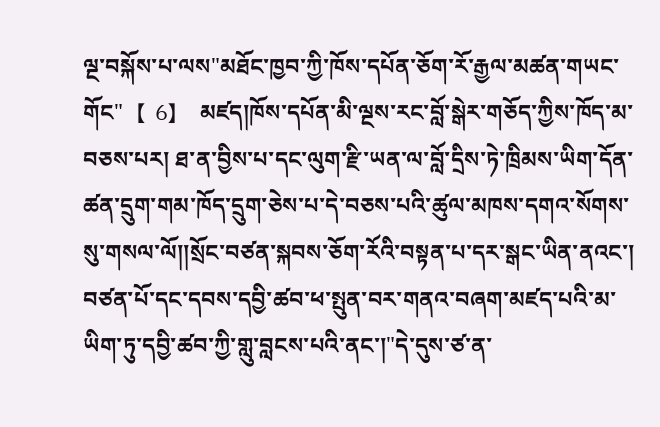ལྔ་བསྐོས་པ་ལས"མཐོང་ཁྱབ་ཀྱི་ཁོས་དཔོན་ཅོག་རོ་རྒྱལ་མཚན་གཡང་གོང"【  6】  མཛད།ཁོས་དཔོན་མི་ལྔས་རང་བློ་སྒེར་གཅོད་ཀྱིས་ཁོད་མ་བཅས་པར། ཐ་ན་བྱིས་པ་དང་ལུག་རྫི་ཡན་ལ་བློ་དྲིས་ཏེ་ཁྲིམས་ཡིག་དོན་ཚན་དྲུག་གམ་ཁོད་དྲུག་ཅེས་པ་དེ་བཅས་པའི་ཚུལ་མཁས་དགའ་སོགས་སུ་གསལ་ལོ།།སྲོང་བཙན་སྐབས་ཅོག་རོའི་བསྟན་པ་དར་སྒང་ཡིན་ནའང་། བཙན་པོ་དང་དབས་དབྱི་ཚབ་ཕ་སྤུན་བར་གནའ་བཞག་མཛད་པའི་མ་ཡིག་ཏུ་དབྱི་ཚབ་ཀྱི་གླུ་བླངས་པའི་ནང་།"དེ་དུས་ཙ་ན་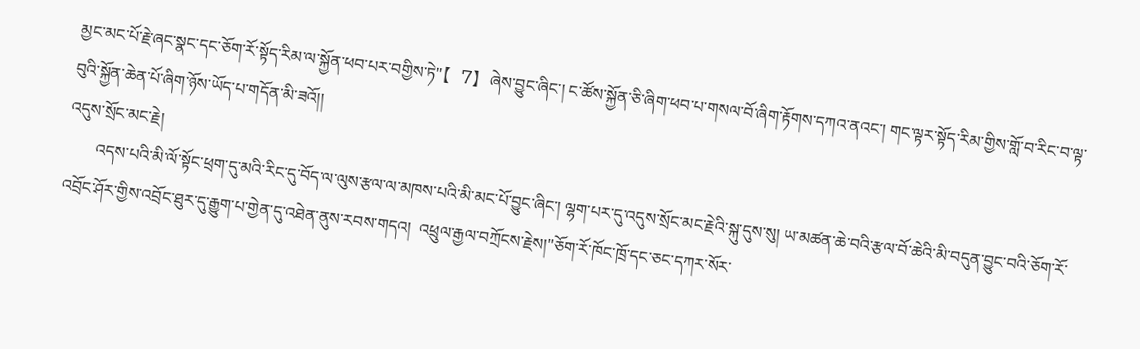མྱང་མང་པོ་རྗེ་ཞང་སྣང་དང་ཅོག་རོ་སྟོད་རིམ་ལ་སྐྱོན་ཕབ་པར་བགྱིས་ཏེ"【  7】  ཞེས་བྱུང་ཞིང་། ང་ཚོས་སྐྱོན་ཅི་ཞིག་ཕབ་པ་གསལ་བོ་ཞིག་རྟོགས་དཀའ་ནའང་། གང་ལྟར་སྟོད་རིམ་གྱིས་གློ་བ་རིང་བ་ལྟ་བུའི་སྐྱོན་ཆེན་པོ་ཞིག་ཉོས་ཡོད་པ་གདོན་མི་ཟའོ།།
འདུས་སྲོང་མང་རྗེ།
       འདས་པའི་མི་ལོ་སྟོང་ཕྲག་དུ་མའི་རིང་དུ་བོད་ལ་ལུས་རྩལ་ལ་མཁས་པའི་མི་མང་པོ་བྱུང་ཞིང་། ལྷག་པར་དུ་འདུས་སྲོང་མང་རྗེའི་སྐུ་དུས་སུ། ཡ་མཚན་ཆེ་བའི་རྩལ་བོ་ཆེའི་མི་བདུན་བྱུང་བའི་ཅོག་རོ་འབྲོང་ཤོར་གྱིས་འབྲོང་ཐུར་དུ་རྒྱུག་པ་གྱེན་དུ་འཐེན་ནུས་རབས་གདའ།  འཕྲུལ་རྒྱལ་བཀྲོངས་རྗེས།"ཅོག་རོ་ཁོང་ཁྲོ་དང་ཅང་དཀར་སོར་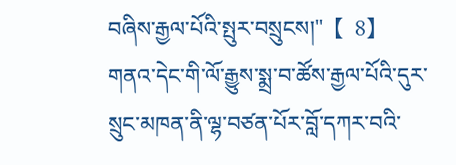བཞིས་རྒྱལ་པོའི་སྤུར་བསྲུངས།"【  8】  གནའ་དེང་གི་ལོ་རྒྱུས་སྨྲ་བ་ཚོས་རྒྱལ་པོའི་དུར་སྲུང་མཁན་ནི་ལྷ་བཙན་པོར་བློ་དཀར་བའི་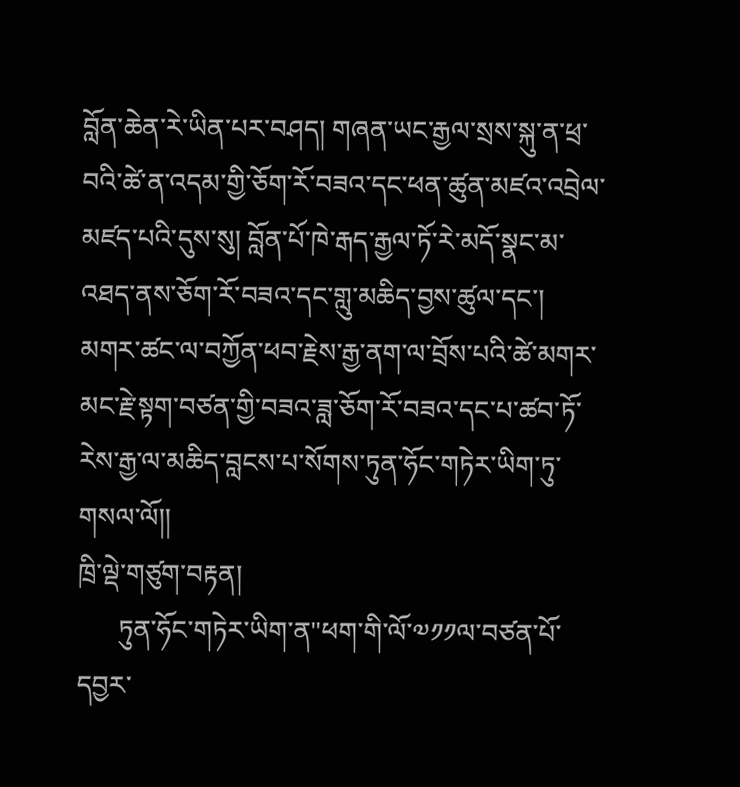བློན་ཆེན་རེ་ཡིན་པར་བཤད། གཞན་ཡང་རྒྱལ་སྲས་སྐུ་ན་ཕྲ་བའི་ཚེ་ན་འདམ་གྱི་ཅོག་རོ་བཟའ་དང་ཕན་ཚུན་མཛའ་འབྲེལ་མཛད་པའི་དུས་སུ། བློན་པོ་ཁེ་རྒད་རྒྱལ་ཏོ་རེ་མདོ་སྣང་མ་འཐད་ནས་ཅོག་རོ་བཟའ་དང་གླུ་མཆིད་བྱས་ཚུལ་དང་། མགར་ཚང་ལ་བཀྱོན་ཕབ་རྗེས་རྒྱ་ནག་ལ་བྲོས་པའི་ཚེ་མགར་མང་རྗེ་སྟག་བཙན་གྱི་བཟའ་ཟླ་ཅོག་རོ་བཟའ་དང་པ་ཚབ་ཏོ་རེས་རྒྱ་ལ་མཆིད་བླངས་པ་སོགས་ཏུན་ཧོང་གཏེར་ཡིག་ཏུ་གསལ་ལོ།།
ཁྲི་ལྡེ་གཙུག་བརྟན།
      ཏུན་ཧོང་གཏེར་ཡིག་ན"ཕག་གི་ལོ་༧༡༡ལ་བཙན་པོ་དབྱར་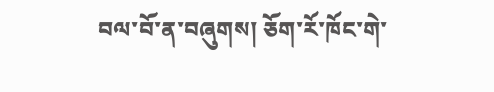བལ་བོ་ན་བཞུགས། ཅོག་རོ་ཁོང་གེ་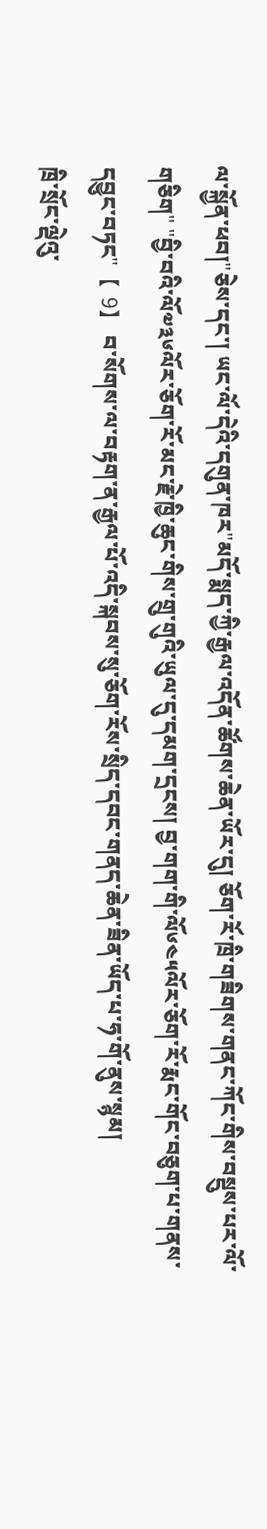ལ་སྐྱོན་ཕབ།"ཅེས་དང་། ཡང་ལོ་དེའི་དགུན་ཁར"མདོ་སྨད་ཀྱི་རྒྱལ་འདོན་ཚོགས་ཆེན་ཡོར་དུ། ཅོག་རོ་ཁྲི་གཟིགས་གནང་ཀོང་གིས་བསྡུས་པར་ལོ་གཅིག" "བྱི་བའི་ལོ༧༣༦ལོར་ཅོག་རོ་མང་རྗེ་ཁྱི་ཆུང་གིས་གྲུ་གུའི་ཡུལ་དུ་དམག་དྲངས། བྱ་གག་གི་ལོ༦༤༥ལོར་ཅོག་རོ་རྨང་གོང་བཅུག་པ་གནས་དབྱུང་བཏང"【  9】 བ་སོགས་ལ་བརྟག་ན་རྒྱལ་པོ་འདི་སྐབས་སུ་ཅོག་རོས་སྲིད་དབང་གནད་ཆེན་ཟིན་ཡོད་པ་ཧ་གོ་ནུས་སྙམ།
ཁྲི་སྲོང་ལྡེའུ་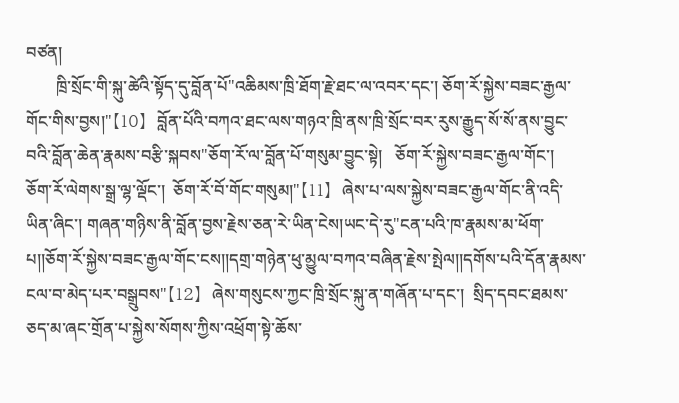བཙན།
       ཁྲི་སྲོང་གི་སྐུ་ཚེའི་སྟོད་དུ་བློན་པོ"འཆིམས་ཁྲི་ཐོག་རྗེ་ཐང་ལ་འབར་དང་། ཅོག་རོ་སྐྱེས་བཟང་རྒྱལ་གོང་གིས་བྱས།"【10】  བློན་པོའི་བཀའ་ཐང་ལས་གཉའ་ཁྲི་ནས་ཁྲི་སྲོང་བར་རུས་རྒྱུད་སོ་སོ་ནས་བྱུང་བའི་བློན་ཆེན་རྣམས་བརྩི་སྐབས"ཅོག་རོ་ལ་བློན་པོ་གསུམ་བྱུང་སྟེ།   ཅོག་རོ་སྐྱེས་བཟང་རྒྱལ་གོང་།  ཅོག་རོ་ལེགས་སྒྲ་ལྷ་ལྡོང་།  ཅོག་རོ་བོ་གོང་གསུམ།"【11】  ཞེས་པ་ལས་སྐྱེས་བཟང་རྒྱལ་གོང་ནི་འདི་ཡིན་ཞིང་། གཞན་གཉིས་ནི་བློན་བྱས་རྗེས་ཅན་རེ་ཡིན་ངེས།ཡང་དེ་རུ"ངན་པའི་ཁ་རྣམས་མ་ཕོག་པ།།ཅོག་རོ་སྐྱེས་བཟང་རྒྱལ་གོང་ངས།།དགྲ་གཉེན་ཕུ་མྱུལ་བཀའ་བཞིན་རྗེས་སྤེལ།།དགོས་པའི་དོན་རྣམས་ངལ་བ་མེད་པར་བསྒྲུབས"【12】  ཞེས་གསུངས་ཀྱང་ཁྲི་སྲོང་སྐུ་ན་གཞོན་པ་དང་།  སྲིད་དབང་ཐམས་ཅད་མ་ཞང་གྲོན་པ་སྐྱེས་སོགས་ཀྱིས་འཕྲོག་སྟེ་ཆོས་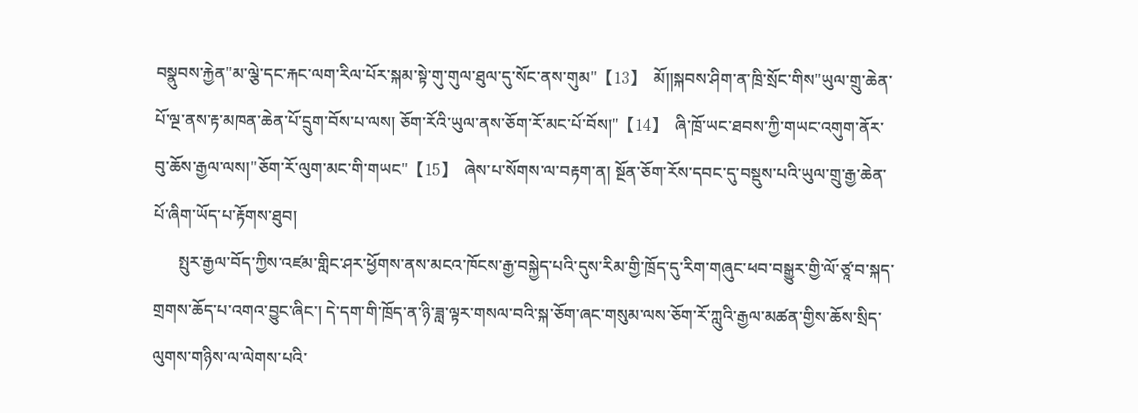བསྣུབས་རྐྱེན"མ་ལྕེ་དང་རྐང་ལག་རིལ་པོར་སྐམ་སྟེ་གུ་གུལ་ཐུལ་དུ་སོང་ནས་གུམ"【13】  མོ།།སྐབས་ཤིག་ན་ཁྲི་སྲོང་གིས"ཡུལ་གྲུ་ཆེན་པོ་ལྔ་ནས་རྟ་མཁན་ཆེན་པོ་དྲུག་བོས་པ་ལས། ཅོག་རོའི་ཡུལ་ནས་ཅོག་རོ་མང་པོ་བོས།"【14】  ཞི་ཁྲོ་ཡང་ཐབས་ཀྱི་གཡང་འགུག་ནོར་བུ་ཆོས་རྒྱལ་ལས།"ཅོག་རོ་ལུག་མང་གི་གཡང"【15】  ཞེས་པ་སོགས་ལ་བརྟག་ན། སྔོན་ཅོག་རོས་དབང་དུ་བསྡུས་པའི་ཡུལ་གྲུ་རྒྱ་ཆེན་པོ་ཞིག་ཡོད་པ་རྟོགས་ཐུབ།
      སྤུར་རྒྱལ་བོད་ཀྱིས་འཛམ་གླིང་ཤར་ཕྱོགས་ནས་མངའ་ཁོངས་རྒྱ་བསྐྱེད་པའི་དུས་རིམ་གྱི་ཁྲོད་དུ་རིག་གཞུང་ཕབ་བསྒྱུར་གྱི་ལོ་ཙཱ་བ་སྐད་གྲགས་ཆོད་པ་འགའ་བྱུང་ཞིང་། དེ་དག་གི་ཁྲོད་ན་ཉི་ཟླ་ལྟར་གསལ་བའི་སྐ་ཅོག་ཞང་གསུམ་ལས་ཅོག་རོ་ཀླུའི་རྒྱལ་མཚན་གྱིས་ཆོས་སྲིད་ལུགས་གཉིས་ལ་ལེགས་པའི་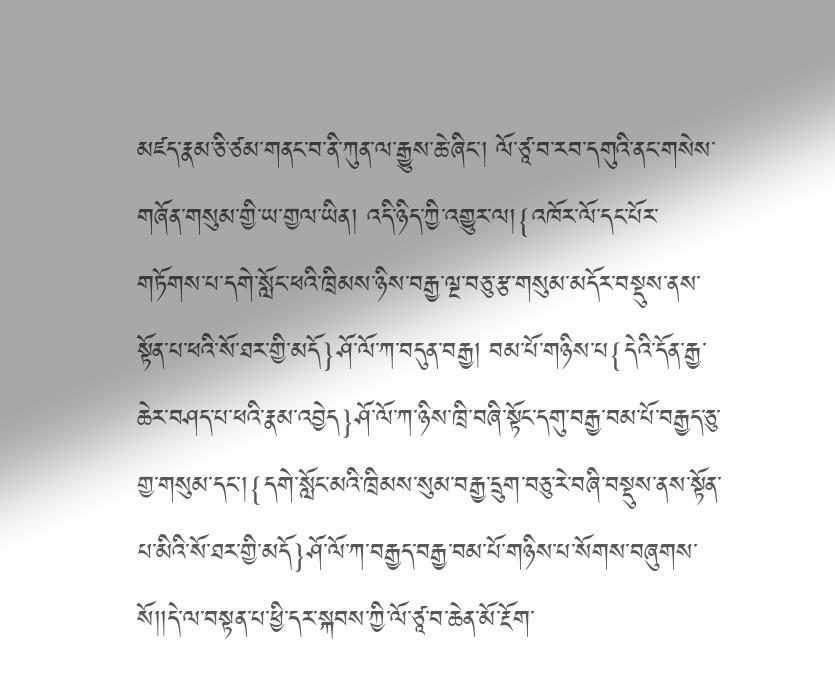མཛད་རྣམ་ཅི་ཙམ་གནང་བ་ནི་ཀུན་ལ་རྒྱུས་ཆེ་ཞིང་། ལོ་ཙཱ་བ་རབ་དགུའི་ནང་གསེས་གཞོན་གསུམ་གྱི་ཡ་གྱལ་ཡིན། འདི་ཉིད་ཀྱི་འགྱུར་ལ།{འཁོར་ལོ་དང་པོར་གཏོགས་པ་དགེ་སློང་ཕའི་ཁྲིམས་ཉིས་བརྒྱ་ལྔ་བཅུ་རྩ་གསུམ་མདོར་བསྡུས་ནས་སྟོན་པ་ཕའི་སོ་ཐར་གྱི་མདོ}ཤོ་ལོ་ཀ་བདུན་བརྒྱ། བམ་པོ་གཉིས་པ{དེའི་དོན་རྒྱ་ཆེར་བཤད་པ་ཕའི་རྣམ་འབྱེད}ཤོ་ལོ་ཀ་ཉིས་ཁྲི་བཞི་སྟོང་དགུ་བརྒྱ་བམ་པོ་བརྒྱད་ཅུ་གྱ་གསུམ་དང་།{དགེ་སློང་མའི་ཁྲིམས་སུམ་བརྒྱ་དྲུག་བཅུ་རེ་བཞི་བསྡུས་ནས་སྟོན་པ་མིའི་སོ་ཐར་གྱི་མདོ}ཤོ་ལོ་ཀ་བརྒྱད་བརྒྱ་བམ་པོ་གཉིས་པ་སོགས་བཞུགས་སོ།།དེ་ལ་བསྟན་པ་ཕྱི་དར་སྐབས་ཀྱི་ལོ་ཙཱ་བ་ཆེན་མོ་རྔོག་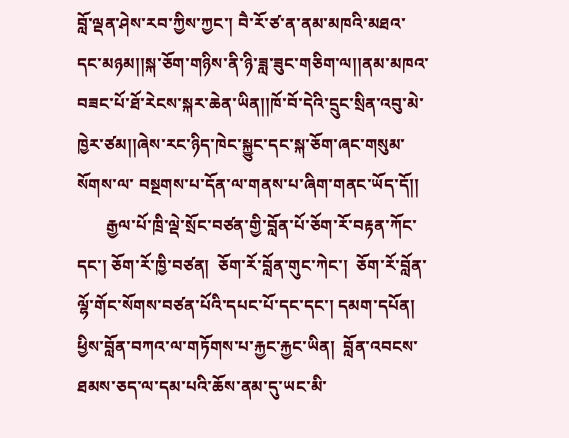བློ་ལྡན་ཤེས་རབ་ཀྱིས་ཀྱང་། བཻ་རོ་ཙ་ན་ནམ་མཁའི་མཐའ་དང་མཉམ།།སྐ་ཅོག་གཉིས་ནི་ཉི་ཟླ་ཟུང་གཅིག་ལ།།ནམ་མཁའ་བཟང་པོ་ཐོ་རེངས་སྐར་ཆེན་ཡིན།།ཁོ་བོ་དེའི་དྲུང་སྲིན་འབུ་མེ་ཁྱེར་ཙམ།།ཞེས་རང་ཉིད་ཁེང་སྐྱུང་དང་སྐ་ཅོག་ཞང་གསུམ་སོགས་ལ་ བསྔགས་པ་དོན་ལ་གནས་པ་ཞིག་གནང་ཡོད་དོ།།
       རྒྱལ་པོ་ཁྲི་ལྡེ་སྲོང་བཙན་གྱི་བློན་པོ་ཅོག་རོ་བརྟན་ཀོང་དང་། ཅོག་རོ་ཁྱི་བཙན།  ཅོག་རོ་བློན་གུང་ཀེང་།  ཅོག་རོ་བློན་ལྷོ་གོང་སོགས་བཙན་པོའི་དཔང་པོ་དང་དང་། དམག་དཔོན།  ཕྱིས་བློན་བཀའ་ལ་གཏོགས་པ་རྐྱང་རྐྱང་ཡིན།  བློན་འབངས་ཐམས་ཅད་ལ་དམ་པའི་ཆོས་ནམ་དུ་ཡང་མི་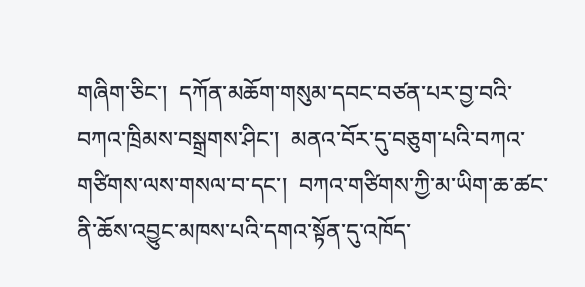གཞིག་ཅིང་།  དཀོན་མཆོག་གསུམ་དབང་བཙན་པར་བྱ་བའི་བཀའ་ཁྲིམས་བསྒྲགས་ཤིང་།  མནའ་བོར་དུ་བཅུག་པའི་བཀའ་གཙིགས་ལས་གསལ་བ་དང་།  བཀའ་གཙིགས་ཀྱི་མ་ཡིག་ཆ་ཚང་ནི་ཆོས་འབྱུང་མཁས་པའི་དགའ་སྟོན་དུ་འཁོད་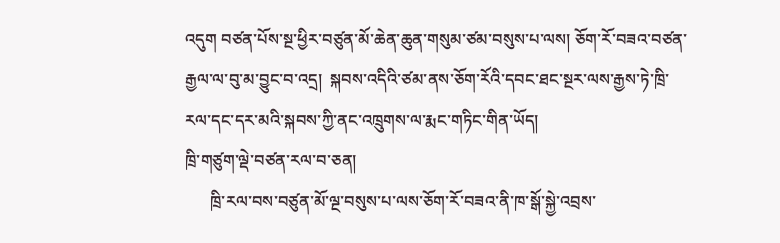འདུག བཙན་པོས་སྔ་ཕྱིར་བཙུན་མོ་ཆེན་ཆུན་གསུམ་ཙམ་བསུས་པ་ལས། ཅོག་རོ་བཟའ་བཙན་རྒྱལ་ལ་བུ་མ་བྱུང་བ་འདྲ།  སྐབས་འདིའི་ཙམ་ནས་ཅོག་རོའི་དབང་ཐང་སྔར་ལས་རྒྱས་ཏེ་ཁྲི་རལ་དང་དར་མའི་སྐབས་ཀྱི་ནང་འཁྲུགས་ལ་རྨང་གཏིང་གིན་ཡོད།
ཁྲི་གཙུག་ལྡེ་བཙན་རལ་བ་ཅན།
      ཁྲི་རལ་བས་བཙུན་མོ་ལྔ་བསུས་པ་ལས་ཅོག་རོ་བཟའ་ནི་ཁ་སྒོ་སྐྱེ་འབྲས་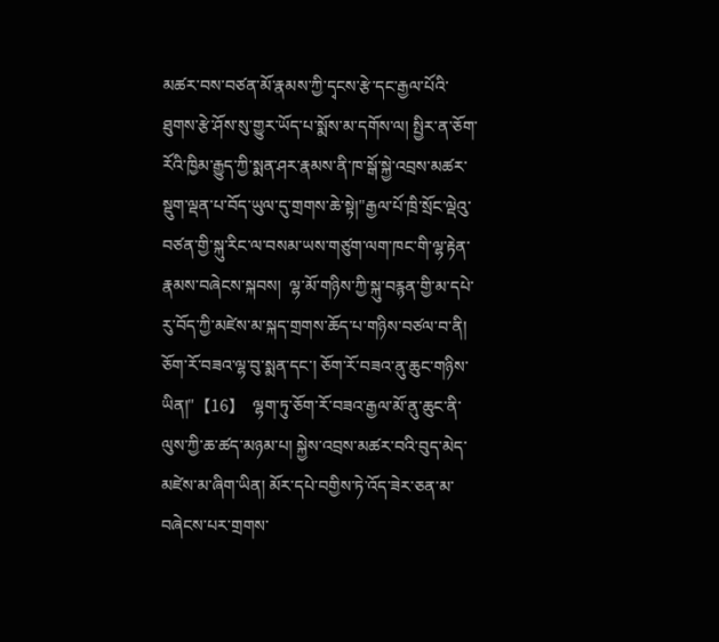མཚར་བས་བཙན་མོ་རྣམས་ཀྱི་དྭངས་རྩེ་དང་རྒྱལ་པོའི་ཐུགས་རྩེ་ཤོས་སུ་གྱུར་ཡོད་པ་སྨོས་མ་དགོས་ལ། སྤྱིར་ན་ཅོག་རོའི་ཁྱིམ་རྒྱུད་ཀྱི་སྨན་ཤར་རྣམས་ནི་ཁ་སྒོ་སྐྱེ་འབྲས་མཚར་སྡུག་ལྡན་པ་བོད་ཡུལ་དུ་གྲགས་ཆེ་སྟེ།"རྒྱལ་པོ་ཁྲི་སྲོང་ལྡེའུ་བཙན་གྱི་སྐུ་རིང་ལ་བསམ་ཡས་གཙུག་ལག་ཁང་གི་ལྷ་རྟེན་རྣམས་བཞེངས་སྐབས།  ལྷ་མོ་གཉིས་ཀྱི་སྐུ་བརྙན་གྱི་མ་དཔེ་རུ་བོད་ཀྱི་མཛེས་མ་སྐད་གྲགས་ཆོད་པ་གཉིས་བཙལ་བ་ནི། ཅོག་རོ་བཟའ་ལྷ་བུ་སྨན་དང་། ཅོག་རོ་བཟའ་ནུ་ཆུང་གཉིས་ཡིན།"【16】  ལྷག་ཏུ་ཅོག་རོ་བཟའ་རྒྱལ་མོ་ནུ་ཆུང་ནི་ལུས་ཀྱི་ཆ་ཚད་མཉམ་པ། སྐྱེས་འབྲས་མཚར་བའི་བུད་མེད་མཛེས་མ་ཞིག་ཡིན། མོར་དཔེ་བགྱིས་ཏེ་འོད་ཟེར་ཅན་མ་བཞེངས་པར་གྲགས་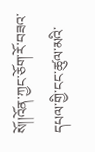སོ།།འོན་ཀྱང་ཅོག་རོ་བཟའ་དཔལ་གྱི་ངང་ཚུལ་མའི་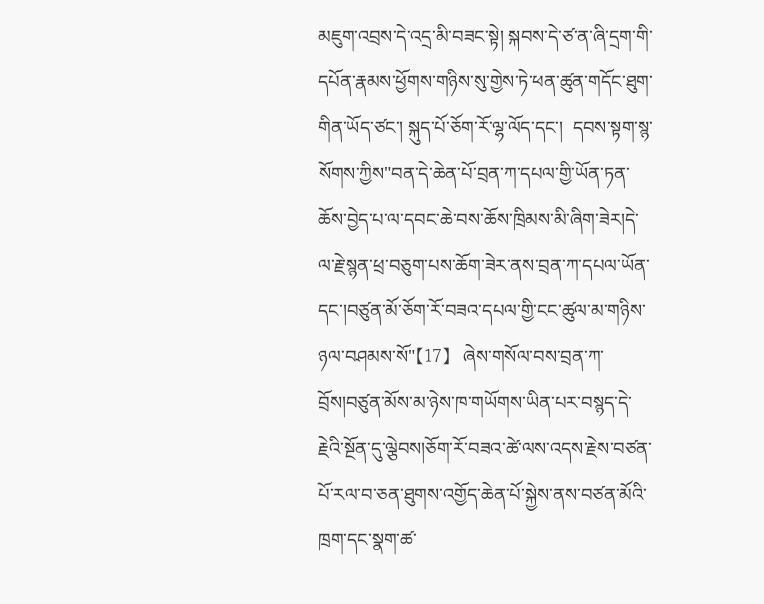མཇུག་འབྲས་དེ་འདྲ་མི་བཟང་སྟེ། སྐབས་དེ་ཙ་ན་ཞི་དྲག་གི་དཔོན་རྣམས་ཕྱོགས་གཉིས་སུ་གྱེས་ཏེ་ཕན་ཚུན་གདོང་ཐུག་གིན་ཡོད་ཙང་། སྐུད་པོ་ཅོག་རོ་ལྷ་ལོད་དང་།  དབས་སྟག་སྙ་སོགས་ཀྱིས"བན་དེ་ཆེན་པོ་བྲན་ཀ་དཔལ་གྱི་ཡོན་ཏན་ཆོས་བྱེད་པ་ལ་དབང་ཆེ་བས་ཆོས་ཁྲིམས་མི་ཞིག་ཟེར།དེ་ལ་རྗེ་སྙན་ཕྲ་བཅུག་པས་ཆོག་ཟེར་ནས་བྲན་ཀ་དཔལ་ཡོན་དང་།བཙུན་མོ་ཅོག་རོ་བཟའ་དཔལ་གྱི་ངང་ཚུལ་མ་གཉིས་ཉལ་བཤམས་སོ"【17】  ཞེས་གསོལ་བས་བྲན་ཀ་བྲོས།བཙུན་མོས་མ་ཉེས་ཁ་གཡོགས་ཡིན་པར་བསྙད་དེ་རྗེའི་སྔོན་དུ་ལྕེབས།ཅོག་རོ་བཟའ་ཚེ་ལས་འདས་རྗེས་བཙན་པོ་རལ་བ་ཅན་ཐུགས་འགྱོད་ཆེན་པོ་སྐྱེས་ནས་བཙན་མོའི་ཁྲག་དང་སྣག་ཚ་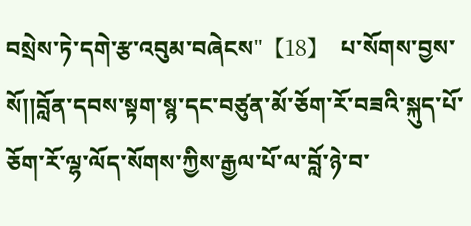བསྲེས་ཏེ་དགེ་རྩ་འབུམ་བཞེངས"【18】  པ་སོགས་བྱས་སོ།།བློན་དབས་སྟག་སྙ་དང་བཙུན་མོ་ཅོག་རོ་བཟའི་སྐུད་པོ་ཅོག་རོ་ལྷ་ལོད་སོགས་ཀྱིས་རྒྱལ་པོ་ལ་བློ་ཉེ་བ་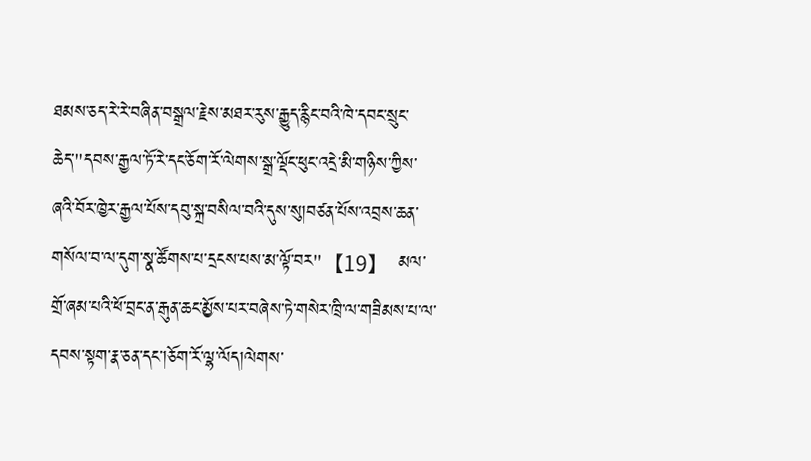ཐམས་ཅད་རེ་རེ་བཞིན་བསྒྲལ་རྗེས་མཐར་རུས་རྒྱུད་རྙིང་བའི་ཁེ་དབང་སྲུང་ཆེད་"དབས་རྒྱལ་ཏོ་རེ་དང་ཅོག་རོ་ལེགས་སྒྲ་ལྡོང་ཕུང་འདྲེ་མི་གཉིས་ཀྱིས་ཞའི་བོར་ཁྱེར་རྒྱལ་པོས་དབུ་སྐྲ་བསིལ་བའི་དུས་སུ།བཙན་པོས་འབྲས་ཆན་གསོལ་བ་ལ་དུག་སྣ་ཚོགས་པ་དྲངས་པས་མ་ལྟོ་བར"【19】  མལ་གྲོ་ཞམ་པའི་ཕོ་བྲང་ན་རྒུན་ཆང་མྱོས་པར་བཞེས་ཏེ་གསེར་ཁྲི་ལ་གཟིམས་པ་ལ་དབས་སྟག་རྣ་ཅན་དང་།ཅོག་རོ་ལྷ་ལོད།ལེགས་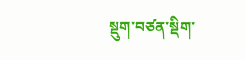སྡུག་བཙན་སྡིག་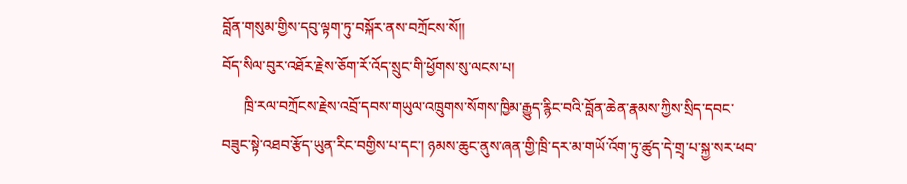བློན་གསུམ་གྱིས་དབུ་ལྟག་ཏུ་བསྐོར་ནས་བཀྲོངས་སོ།།
བོད་སིལ་བུར་འཐོར་རྗེས་ཅོག་རོ་འོད་སྲུང་གི་ཕྱོགས་སུ་ལངས་པ།
      ཁྲི་རལ་བཀྲོངས་རྗེས་འབྲོ་དབས་གཡུལ་འཁྲུགས་སོགས་ཁྱིམ་རྒྱུད་རྙིང་བའི་བློན་ཆེན་རྣམས་ཀྱིས་སྲིད་དབང་བཟུང་སྟེ་འཐབ་རྩོད་ཡུན་རིང་བགྱིས་པ་དང་། ཉམས་ཆུང་ནུས་ཞན་གྱི་ཁྲི་དར་མ་གཡོ་འོག་ཏུ་ཚུད་དེ་གྲྭ་པ་སྐྱ་སར་ཕབ་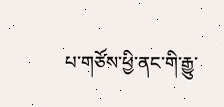པ་གཙོས་ཕྱི་ནང་གི་རྒྱུ་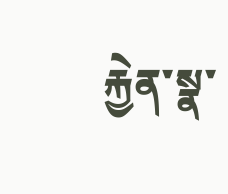རྐྱེན་སྣ་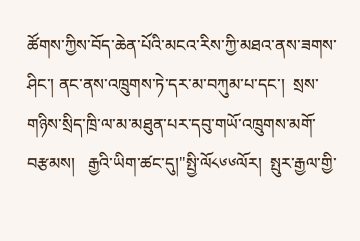ཚོགས་ཀྱིས་བོད་ཆེན་པོའི་མངའ་རིས་ཀྱི་མཐའ་ནས་ཟགས་ཤིང་། ནང་ནས་འཁྲུགས་ཏེ་དར་མ་བཀུམ་པ་དང་།  སྲས་གཉིས་སྲིད་ཁྲི་ལ་མ་མཐུན་པར་དབུ་གཡོ་འཁྲུགས་མགོ་བརྩམས།   རྒྱའི་ཡིག་ཚང་དུ།"སྤྱི་ལོ༨༦༦ལོར།  སྤུར་རྒྱལ་གྱི་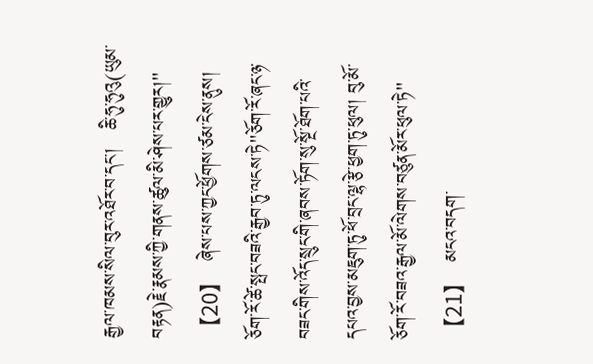རྒྱལ་ཁམས་སིལ་བུར་འཐོར་བ་དང་།   ཆི་ཧུ་ཧུའུ(ཡུམ་བརྟན)རྗེ་རྣམས་ཀྱི་གནས་ཚུལ་མི་ཤེས་པར་གྱུར།"【20】  ཞེས་པས་ཀྱང་ཕྱོགས་ཙམ་ངེས་ནུས། ཅོག་རོ་ཚེ་སྤང་བཟའི་རྒྱབ་ཏུ་ལངས་ཏེ"ཅོག་རོ་ཞང་ཉ་བཟང་གིས་འོད་སྲུང་གི་ཞབས་ཏོག་སུ་སྔོ་ཐོག་པའི་དཔའ་བྱས་མཇུག་ཏུ་ཕོ་བྲང་ལྷ་རྩེ་ཕྱག་ཏུ་ཕུལ། བུ་མོ་ཅོག་རོ་བཟའ་རྒྱལ་མོ་ལེགས་བཙུན་མོར་ཕུལ་ཏེ"【21】  མངའ་བདག་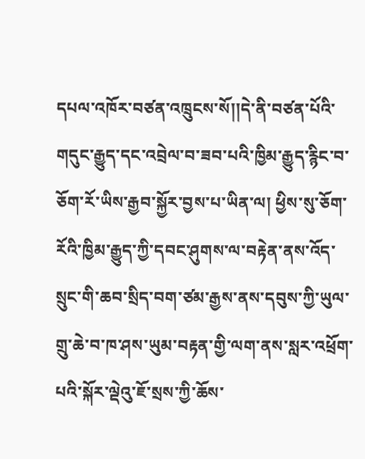དཔལ་འཁོར་བཙན་འཁྲུངས་སོ།།དེ་ནི་བཙན་པོའི་གདུང་རྒྱུད་དང་འབྲེལ་བ་ཟབ་པའི་ཁྱིམ་རྒྱུད་རྙིང་བ་ཅོག་རོ་ཡིས་རྒྱབ་སྐྱོར་བྱས་པ་ཡིན་ལ། ཕྱིས་སུ་ཅོག་རོའི་ཁྱིམ་རྒྱུད་ཀྱི་དབང་ཤུགས་ལ་བརྟེན་ནས་འོད་སྲུང་གི་ཆབ་སྲིད་བག་ཙམ་རྒྱས་ནས་དབུས་ཀྱི་ཡུལ་གྲུ་ཆེ་བ་ཁ་ཤས་ཡུམ་བརྟན་གྱི་ལག་ནས་སླར་འཕྲོག་པའི་སྐོར་ལྡེའུ་ཇོ་སྲས་ཀྱི་ཆོས་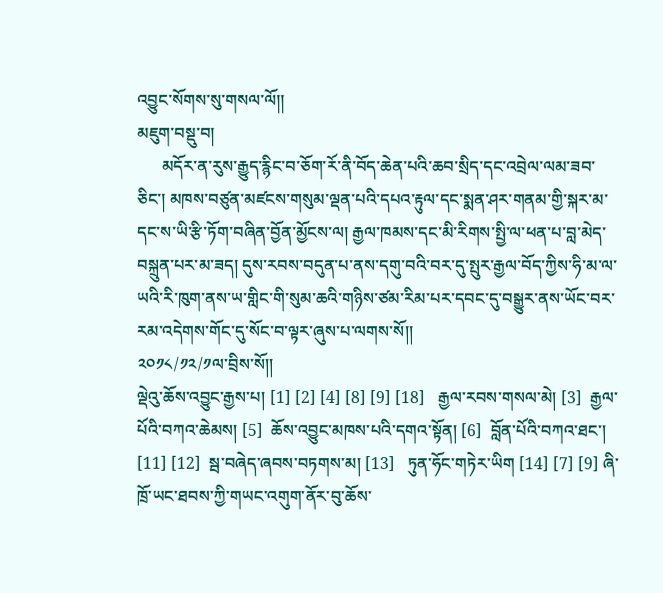འབྱུང་སོགས་སུ་གསལ་ལོ།།
མཇུག་བསྡུ་བ།
      མདོར་ན་རུས་རྒྱུད་རྙིང་བ་ཅོག་རོ་ནི་བོད་ཆེན་པའི་ཆབ་སྲིད་དང་འབྲེལ་ལམ་ཟབ་ཅིང་། མཁས་བཙུན་མཛངས་གསུམ་ལྡན་པའི་དཔའ་རྟུལ་དང་སྨན་ཤར་གནམ་གྱི་སྐར་མ་དང་ས་ཡི་རྩི་ཏོག་བཞིན་བྱོན་མྱོངས་ལ། རྒྱལ་ཁམས་དང་མི་རིགས་སྤྱི་ལ་ཕན་པ་བླ་མེད་བསྐྲུན་པར་མ་ཟད། དུས་རབས་བདུན་པ་ནས་དགུ་བའི་བར་དུ་སྤུར་རྒྱལ་བོད་ཀྱིས་ཧི་མ་ལ་ཡའི་རི་ཁུག་ནས་ཡ་གླིང་གི་སུམ་ཆའི་གཉིས་ཙམ་རིམ་པར་དབང་དུ་བསྒྱུར་ནས་ཡོང་བར་རམ་འདེགས་གོང་དུ་སོང་བ་ལྟར་ཞུས་པ་ལགས་སོ།།
༢༠༡༨/༡༢/༡ལ་བྲིས་སོ།།
ལྡེའུ་ཆོས་འབྱུང་རྒྱས་པ། [1] [2] [4] [8] [9] [18]   རྒྱལ་རབས་གསལ་མེ། [3]  རྒྱལ་པོའི་བཀའ་ཆེམས། [5]  ཆོས་འབྱུང་མཁས་པའི་དགའ་སྟོན། [6]  བློན་པོའི་བཀའ་ཐང་། [11] [12]  སྦ་བཞེད་ཞབས་བཏགས་མ། [13]   ཏུན་ཧོང་གཏེར་ཡིག [14] [7] [9] ཞི་ཁྲོ་ཡང་ཐབས་ཀྱི་གཡང་འགུག་ནོར་བུ་ཆོས་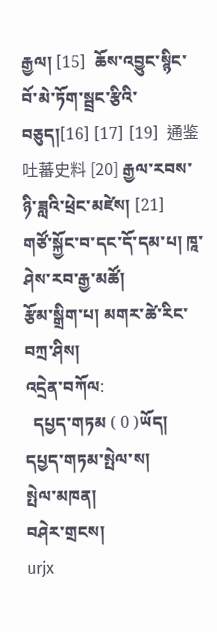རྒྱལ། [15]  ཆོས་འབྱུང་སྙིང་བོ་མེ་ཏོག་སྦྲང་རྩིའི་བཅུད།[16] [17] [19]  通鉴吐蕃史料 [20] རྒྱལ་རབས་ཉི་ཟླའི་ཕྲེང་མཛེས། [21]
གཙོ་སྐྱོང་བ་དང་དོ་དམ་པ། ཁཱ་ཤེས་རབ་རྒྱ་མཚོ།
རྩོམ་སྒྲིག་པ། མགར་ཚེ་རིང་བཀྲ་ཤིས།
འདྲེན་བཀོལ:
  དཔྱད་གཏམ ( 0 )ཡོད།
དཔྱད་གཏམ་སྤེལ་ས།
སྤེལ་མཁན།
བཤེར་གྲངས།
urjx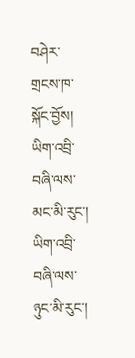བཤེར་གྲངས་ཁ་སྐོང་བྱོས། ཡིག་འབྲི་བཞི་ལས་མང་མི་རུང་། ཡིག་འབྲི་བཞི་ལས་ཉུང་མི་རུང་།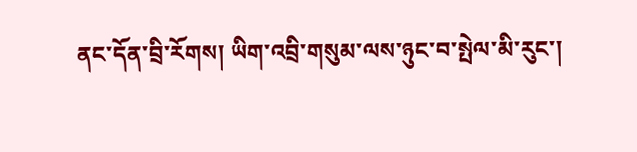ནང་དོན་བྲི་རོགས། ཡིག་འབྲི་གསུམ་ལས་ཉུང་བ་སྤེལ་མི་རུང་།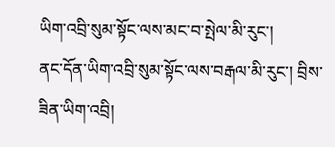ཡིག་འབྲི་སུམ་སྟོང་ལས་མང་བ་སྤེལ་མི་རུང་།
ནང་དོན་ཡིག་འབྲི་སུམ་སྟོང་ལས་བརྒལ་མི་རུང་། བྲིས་ཟིན་ཡིག་འབྲི།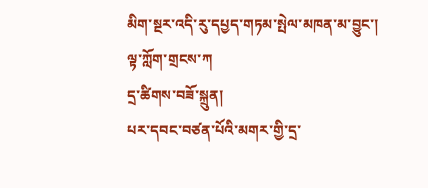མིག་སྔར་འདི་རུ་དཔྱད་གཏམ་སྤེལ་མཁན་མ་བྱུང་།
ལྟ་ཀློག་གྲངས་ཀ
དྲ་ཚིགས་བཟོ་སྐྲུན།
པར་དབང་བཙན་པོའི་མགར་གྱི་དྲ་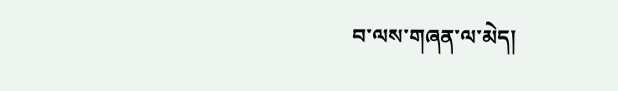བ་ལས་གཞན་ལ་མེད།